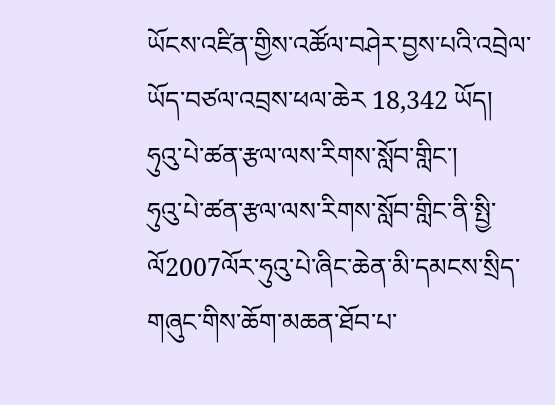ཡོངས་འཛིན་གྱིས་འཚོལ་བཤེར་བྱས་པའི་འབྲེལ་ཡོད་བཙལ་འབྲས་ཕལ་ཆེར 18,342 ཡོད།
ཧུའུ་པེ་ཚན་རྩལ་ལས་རིགས་སློབ་གླིང་།
ཧུའུ་པེ་ཚན་རྩལ་ལས་རིགས་སློབ་གླིང་ནི་སྤྱི་ལོ2007ལོར་ཧུའུ་པེ་ཞིང་ཆེན་མི་དམངས་སྲིད་གཞུང་གིས་ཆོག་མཆན་ཐོབ་པ་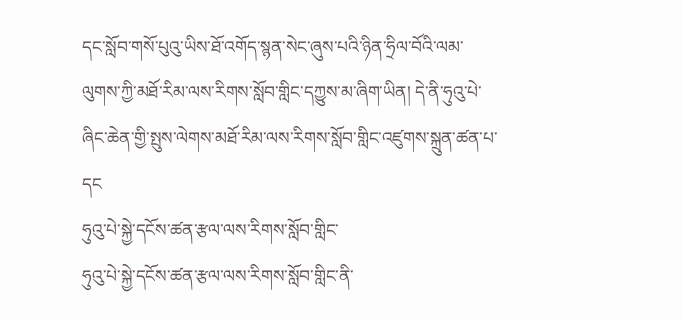དང་སློབ་གསོ་པུའུ་ཡིས་ཐོ་འགོད་སྙན་སེང་ཞུས་པའི་ཉིན་ཧྲིལ་བོའི་ལམ་ལུགས་ཀྱི་མཐོ་རིམ་ལས་རིགས་སློབ་གླིང་དཀྱུས་མ་ཞིག་ཡིན། དེ་ནི་ཧུའུ་པེ་ཞིང་ཆེན་གྱི་སྤུས་ལེགས་མཐོ་རིམ་ལས་རིགས་སློབ་གླིང་འཛུགས་སྐྲུན་ཚན་པ་དང
ཧུའུ་པེ་སྐྱེ་དངོས་ཚན་རྩལ་ལས་རིགས་སློབ་གླིང་
ཧུའུ་པེ་སྐྱེ་དངོས་ཚན་རྩལ་ལས་རིགས་སློབ་གླིང་ནི་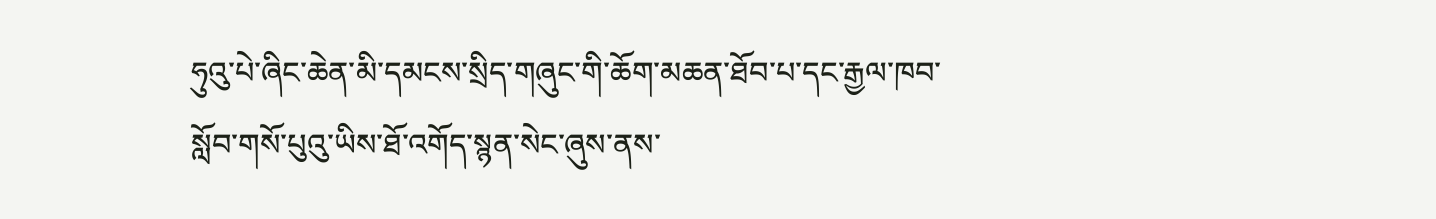ཧུའུ་པེ་ཞིང་ཆེན་མི་དམངས་སྲིད་གཞུང་གི་ཆོག་མཆན་ཐོབ་པ་དང་རྒྱལ་ཁབ་སློབ་གསོ་པུའུ་ཡིས་ཐོ་འགོད་སྙན་སེང་ཞུས་ནས་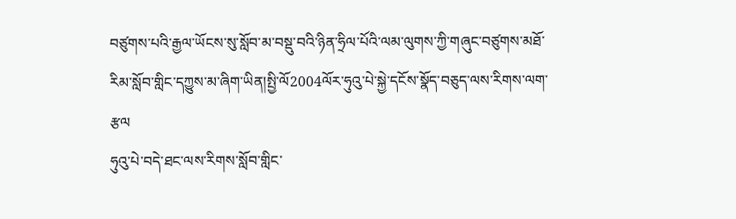བཙུགས་པའི་རྒྱལ་ཡོངས་སུ་སློབ་མ་བསྡུ་བའི་ཉིན་ཧྲིལ་པོའི་ལམ་ལུགས་ཀྱི་གཞུང་བཙུགས་མཐོ་རིམ་སློབ་གླིང་དཀྱུས་མ་ཞིག་ཡིན།སྤྱི་ལོ2004ལོར་ཧུའུ་པེ་སྐྱེ་དངོས་སྣོད་བཅུད་ལས་རིགས་ལག་རྩལ
ཧུའུ་པེ་བདེ་ཐང་ལས་རིགས་སློབ་གླིང་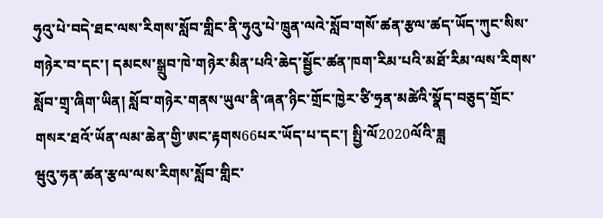ཧུའུ་པེ་བདེ་ཐང་ལས་རིགས་སློབ་གླིང་ནི་ཧུའུ་པེ་ཁྲུན་ལའེ་སློབ་གསོ་ཚན་རྩལ་ཚད་ཡོད་ཀུང་སིས་གཉེར་བ་དང་། དམངས་སྒྲུབ་ཁེ་གཉེར་མིན་པའི་ཆེད་སྦྱོང་ཚན་ཁག་རིམ་པའི་མཐོ་རིམ་ལས་རིགས་སློབ་གྲྭ་ཞིག་ཡིན། སློབ་གཉེར་གནས་ཡུལ་ནི་ཞན་ཉིང་གྲོང་ཁྱེར་ཙི་ཧྲན་མཚེའི་སྣོད་བཅུད་གྲོང་གསར་ཐའོ་ཡོན་ལམ་ཆེན་གྱི་ཨང་རྟགས66པར་ཡོད་པ་དང་། སྤྱི་ལོ2020ལོའི་ཟླ
ཝུའུ་ཧན་ཚན་རྩལ་ལས་རིགས་སློབ་གླིང་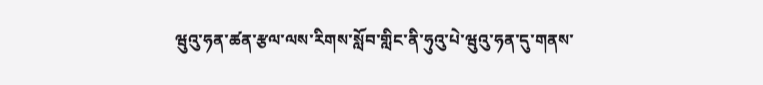ཝུའུ་ཧན་ཚན་རྩལ་ལས་རིགས་སློབ་གླིང་ནི་ཧུའུ་པེ་ཝུའུ་ཧན་དུ་གནས་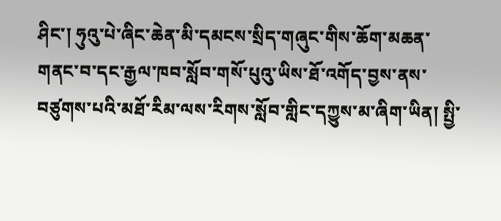ཤིང་། ཧུའུ་པེ་ཞིང་ཆེན་མི་དམངས་སྲིད་གཞུང་གིས་ཆོག་མཆན་གནང་བ་དང་རྒྱལ་ཁབ་སློབ་གསོ་པུའུ་ཡིས་ཐོ་འགོད་བྱས་ནས་བཙུགས་པའི་མཐོ་རིམ་ལས་རིགས་སློབ་གླིང་དཀྱུས་མ་ཞིག་ཡིན། སྤྱི་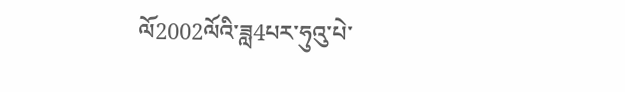ལོ2002ལོའི་ཟླ4པར་ཧུའུ་པེ་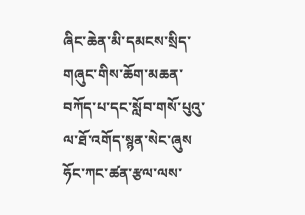ཞིང་ཆེན་མི་དམངས་སྲིད་གཞུང་གིས་ཆོག་མཆན་བཀོད་པ་དང་སློབ་གསོ་པུའུ་ལ་ཐོ་འགོད་སྙན་སེང་ཞུས
ཧོང་ཀང་ཚན་རྩལ་ལས་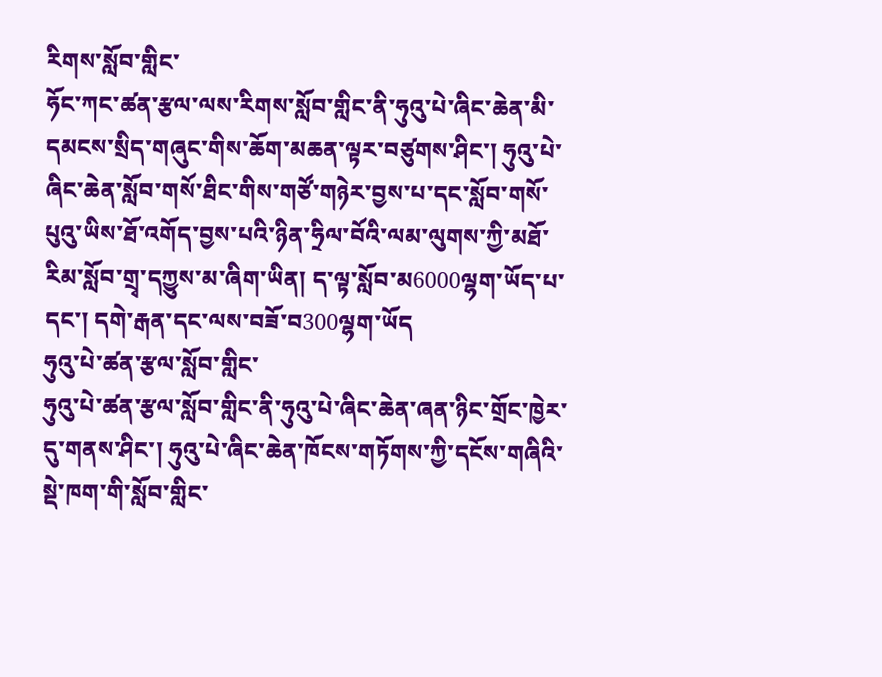རིགས་སློབ་གླིང་
ཧོང་ཀང་ཚན་རྩལ་ལས་རིགས་སློབ་གླིང་ནི་ཧུའུ་པེ་ཞིང་ཆེན་མི་དམངས་སྲིད་གཞུང་གིས་ཆོག་མཆན་ལྟར་བཙུགས་ཤིང་། ཧུའུ་པེ་ཞིང་ཆེན་སློབ་གསོ་ཐིང་གིས་གཙོ་གཉེར་བྱས་པ་དང་སློབ་གསོ་པུའུ་ཡིས་ཐོ་འགོད་བྱས་པའི་ཉིན་ཧྲིལ་བོའི་ལམ་ལུགས་ཀྱི་མཐོ་རིམ་སློབ་གྲྭ་དཀྱུས་མ་ཞིག་ཡིན། ད་ལྟ་སློབ་མ6000ལྷག་ཡོད་པ་དང་། དགེ་རྒན་དང་ལས་བཟོ་བ300ལྷག་ཡོད
ཧུའུ་པེ་ཚན་རྩལ་སློབ་གླིང་
ཧུའུ་པེ་ཚན་རྩལ་སློབ་གླིང་ནི་ཧུའུ་པེ་ཞིང་ཆེན་ཞན་ཉིང་གྲོང་ཁྱེར་དུ་གནས་ཤིང་། ཧུའུ་པེ་ཞིང་ཆེན་ཁོངས་གཏོགས་ཀྱི་དངོས་གཞིའི་སྡེ་ཁག་གི་སློབ་གླིང་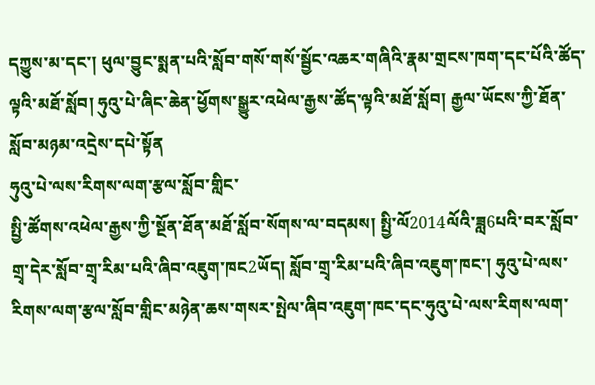དཀྱུས་མ་དང་། ཕུལ་བྱུང་སྨན་པའི་སློབ་གསོ་གསོ་སྦྱོང་འཆར་གཞིའི་རྣམ་གྲངས་ཁག་དང་པོའི་ཚོད་ལྟའི་མཐོ་སློབ། ཧུའུ་པེ་ཞིང་ཆེན་ཕྱོགས་སྒྱུར་འཕེལ་རྒྱས་ཚོད་ལྟའི་མཐོ་སློབ། རྒྱལ་ཡོངས་ཀྱི་ཐོན་སློབ་མཉམ་འདྲེས་དཔེ་སྟོན
ཧུའུ་པེ་ལས་རིགས་ལག་རྩལ་སློབ་གླིང་
སྤྱི་ཚོགས་འཕེལ་རྒྱས་ཀྱི་སྔོན་ཐོན་མཐོ་སློབ་སོགས་ལ་བདམས། སྤྱི་ལོ2014ལོའི་ཟླ6པའི་བར་སློབ་གྲྭ་དེར་སློབ་གྲྭ་རིམ་པའི་ཞིབ་འཇུག་ཁང2ཡོད། སློབ་གྲྭ་རིམ་པའི་ཞིབ་འཇུག་ཁང་། ཧུའུ་པེ་ལས་རིགས་ལག་རྩལ་སློབ་གླིང་མཉེན་ཆས་གསར་སྤེལ་ཞིབ་འཇུག་ཁང་དང་ཧུའུ་པེ་ལས་རིགས་ལག་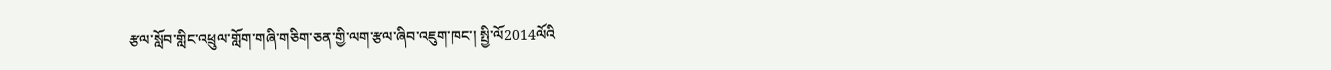རྩལ་སློབ་གླིང་འཕྲུལ་གློག་གཞི་གཅིག་ཅན་གྱི་ལག་རྩལ་ཞིབ་འཇུག་ཁང་། སྤྱི་ལོ2014ལོའི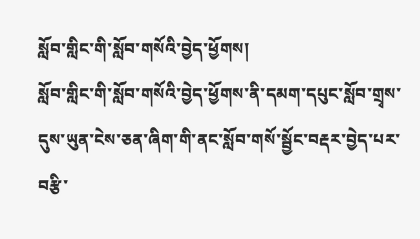སློབ་གླིང་གི་སློབ་གསོའི་བྱེད་ཕྱོགས།
སློབ་གླིང་གི་སློབ་གསོའི་བྱེད་ཕྱོགས་ནི་དམག་དཔུང་སློབ་གྲྭས་དུས་ཡུན་ངེས་ཅན་ཞིག་གི་ནང་སློབ་གསོ་སྦྱོང་བརྡར་བྱེད་པར་བརྩི་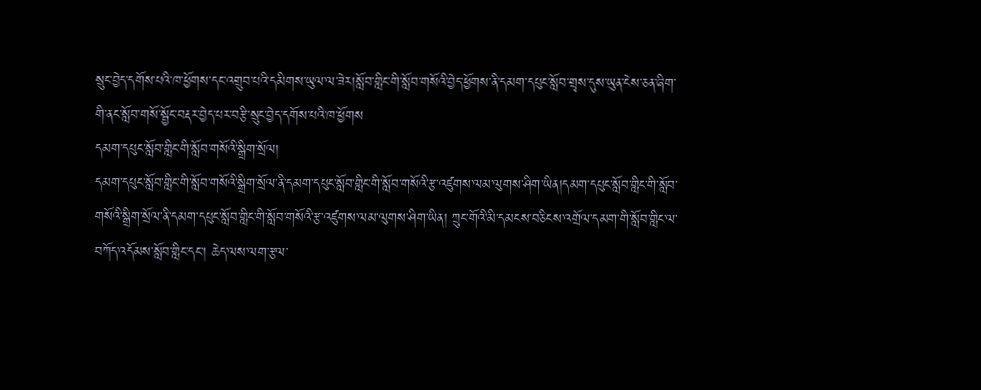སྲུང་བྱེད་དགོས་པའི་ཁ་ཕྱོགས་དང་འགྲུབ་པའི་དམིགས་ཡུལ་ལ་ཟེར།སློབ་གླིང་གི་སློབ་གསོའི་བྱེད་ཕྱོགས་ནི་དམག་དཔུང་སློབ་གྲྭས་དུས་ཡུན་ངེས་ཅན་ཞིག་གི་ནང་སློབ་གསོ་སྦྱོང་བརྡར་བྱེད་པར་བརྩི་སྲུང་བྱེད་དགོས་པའི་ཁ་ཕྱོགས
དམག་དཔུང་སློབ་གླིང་གི་སློབ་གསོའི་སྒྲིག་སྲོལ།
དམག་དཔུང་སློབ་གླིང་གི་སློབ་གསོའི་སྒྲིག་སྲོལ་ནི་དམག་དཔུང་སློབ་གླིང་གི་སློབ་གསོའི་རྩ་འཛུགས་ལམ་ལུགས་ཤིག་ཡིན།དམག་དཔུང་སློབ་གླིང་གི་སློབ་གསོའི་སྒྲིག་སྲོལ་ནི་དམག་དཔུང་སློབ་གླིང་གི་སློབ་གསོའི་རྩ་འཛུགས་ལམ་ལུགས་ཤིག་ཡིན། ཀྲུང་གོའི་མི་དམངས་བཅིངས་འགྲོལ་དམག་གི་སློབ་གླིང་ལ་བཀོད་འདོམས་སློབ་གླིང་དང་། ཆེད་ལས་ལག་རྩལ་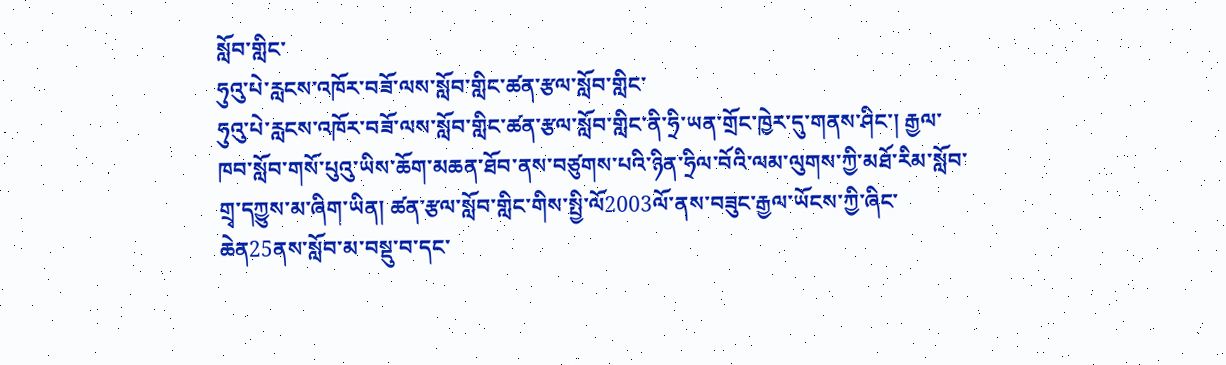སློབ་གླིང་
ཧུའུ་པེ་རླངས་འཁོར་བཟོ་ལས་སློབ་གླིང་ཚན་རྩལ་སློབ་གླིང་
ཧུའུ་པེ་རླངས་འཁོར་བཟོ་ལས་སློབ་གླིང་ཚན་རྩལ་སློབ་གླིང་ནི་ཧྲི་ཡན་གྲོང་ཁྱེར་དུ་གནས་ཤིང་། རྒྱལ་ཁབ་སློབ་གསོ་པུའུ་ཡིས་ཆོག་མཆན་ཐོབ་ནས་བཙུགས་པའི་ཉིན་ཧྲིལ་བོའི་ལམ་ལུགས་ཀྱི་མཐོ་རིམ་སློབ་གྲྭ་དཀྱུས་མ་ཞིག་ཡིན། ཚན་རྩལ་སློབ་གླིང་གིས་སྤྱི་ལོ2003ལོ་ནས་བཟུང་རྒྱལ་ཡོངས་ཀྱི་ཞིང་ཆེན25ནས་སློབ་མ་བསྡུ་བ་དང་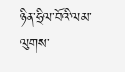ཉིན་ཧྲིལ་བོའི་ལམ་ལུགས་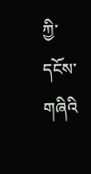ཀྱི་དངོས་གཞིའི